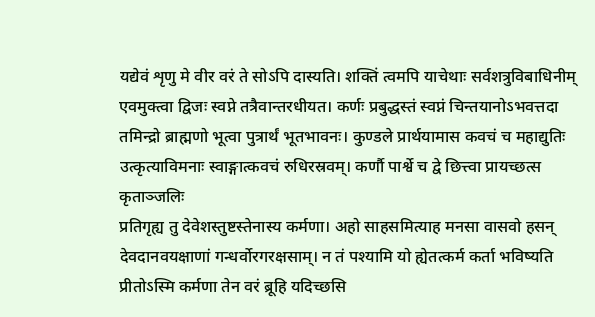यद्येवं शृणु मे वीर वरं ते सोऽपि दास्यति। शक्तिं त्वमपि याचेथाः सर्वशत्रुविबाधिनीम्
एवमुक्त्वा द्विजः स्वप्ने तत्रैवान्तरधीयत। कर्णः प्रबुद्धस्तं स्वप्नं चिन्तयानोऽभवत्तदा
तमिन्द्रो ब्राह्मणो भूत्वा पुत्रार्थं भूतभावनः। कुण्डले प्रार्थयामास कवचं च महाद्युतिः
उत्कृत्याविमनाः स्वाङ्गात्कवचं रुधिरस्रवम्। कर्णौ पार्श्वे च द्वे छित्त्वा प्रायच्छत्स कृताञ्जलिः
प्रतिगृह्य तु देवेशस्तुष्टस्तेनास्य कर्मणा। अहो साहसमित्याह मनसा वासवो हसन्
देवदानवयक्षाणां गन्धर्वोरगरक्षसाम्। न तं पश्यामि यो ह्येतत्कर्म कर्ता भविष्यति
प्रीतोऽस्मि कर्मणा तेन वरं ब्रूहि यदिच्छसि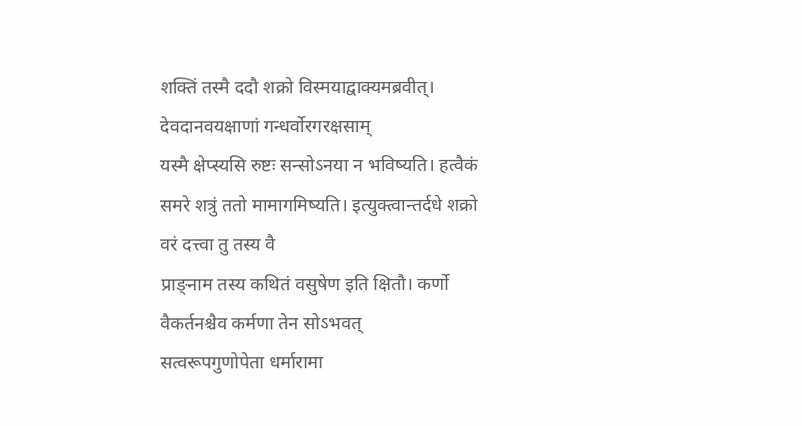शक्तिं तस्मै ददौ शक्रो विस्मयाद्वाक्यमब्रवीत्। देवदानवयक्षाणां गन्धर्वोरगरक्षसाम्
यस्मै क्षेप्स्यसि रुष्टः सन्सोऽनया न भविष्यति। हत्वैकं समरे शत्रुं ततो मामागमिष्यति। इत्युक्त्वान्तर्दधे शक्रो वरं दत्त्वा तु तस्य वै
प्राङ्नाम तस्य कथितं वसुषेण इति क्षितौ। कर्णो वैकर्तनश्चैव कर्मणा तेन सोऽभवत्
सत्वरूपगुणोपेता धर्मारामा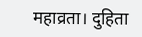महाव्रता। दुहिता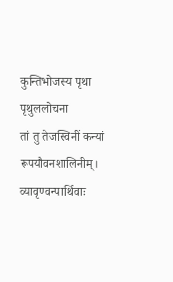कुन्तिभोजस्य पृथा पृथुललोचना
तां तु तेजस्विनीं कन्यां रूपयौवनशालिनीम्। व्यावृण्वन्पार्थिवाः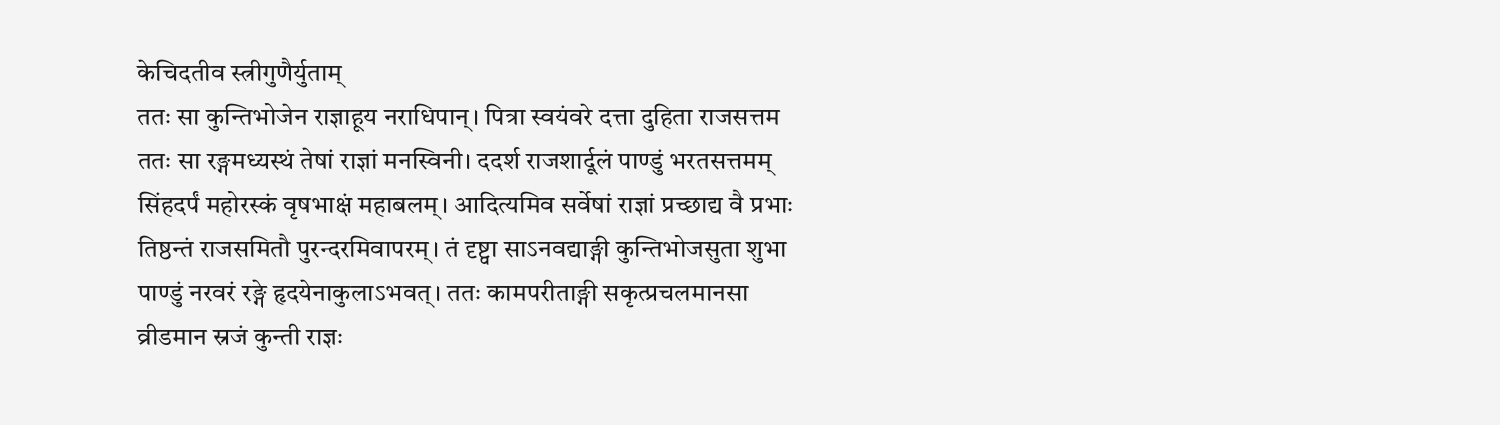केचिदतीव स्त्रीगुणैर्युताम्
ततः सा कुन्तिभोजेन राज्ञाहूय नराधिपान्। पित्रा स्वयंवरे दत्ता दुहिता राजसत्तम
ततः सा रङ्गमध्यस्थं तेषां राज्ञां मनस्विनी। ददर्श राजशार्दूलं पाण्डुं भरतसत्तमम्
सिंहदर्पं महोरस्कं वृषभाक्षं महाबलम्। आदित्यमिव सर्वेषां राज्ञां प्रच्छाद्य वै प्रभाः
तिष्ठन्तं राजसमितौ पुरन्दरमिवापरम्। तं दृष्ट्वा साऽनवद्याङ्गी कुन्तिभोजसुता शुभा
पाण्डुं नरवरं रङ्गे हृदयेनाकुलाऽभवत्। ततः कामपरीताङ्गी सकृत्प्रचलमानसा
व्रीडमान स्रजं कुन्ती राज्ञः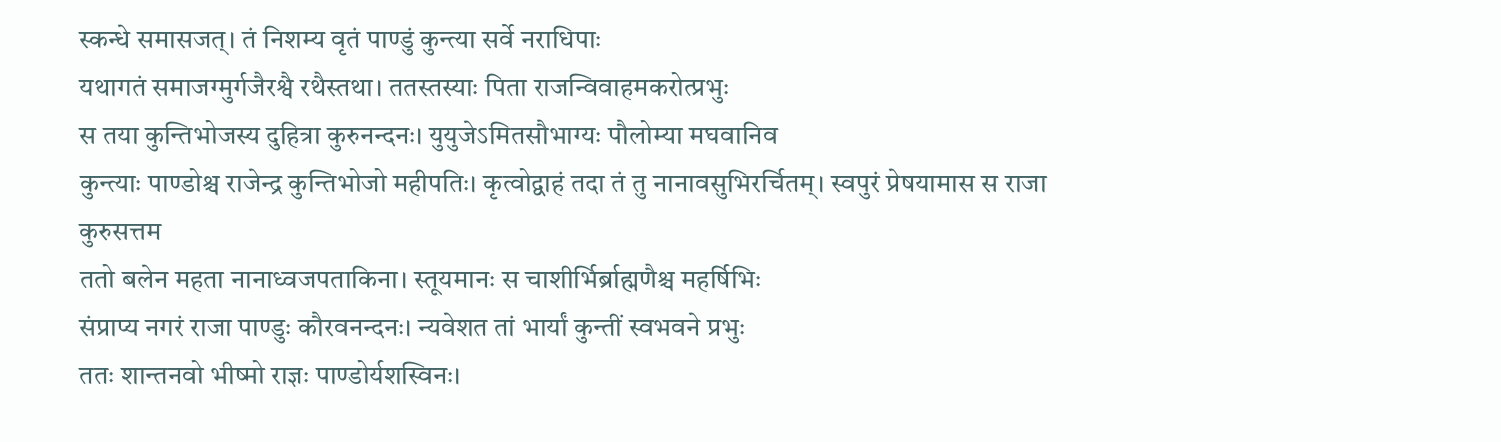स्कन्धे समासजत्। तं निशम्य वृतं पाण्डुं कुन्त्या सर्वे नराधिपाः
यथागतं समाजग्मुर्गजैरश्वै रथैस्तथा। ततस्तस्याः पिता राजन्विवाहमकरोत्प्रभुः
स तया कुन्तिभोजस्य दुहित्रा कुरुनन्दनः। युयुजेऽमितसौभाग्यः पौलोम्या मघवानिव
कुन्त्याः पाण्डोश्च राजेन्द्र कुन्तिभोजो महीपतिः। कृत्वोद्वाहं तदा तं तु नानावसुभिरर्चितम्। स्वपुरं प्रेषयामास स राजा कुरुसत्तम
ततो बलेन महता नानाध्वजपताकिना। स्तूयमानः स चाशीर्भिर्ब्राह्मणैश्च महर्षिभिः
संप्राप्य नगरं राजा पाण्डुः कौरवनन्दनः। न्यवेशत तां भार्यां कुन्तीं स्वभवने प्रभुः
ततः शान्तनवो भीष्मो राज्ञः पाण्डोर्यशस्विनः।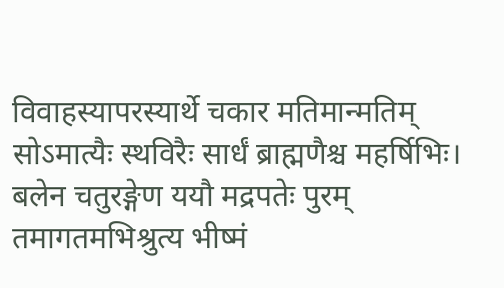विवाहस्यापरस्यार्थे चकार मतिमान्मतिम्
सोऽमात्यैः स्थविरैः सार्धं ब्राह्मणैश्च महर्षिभिः। बलेन चतुरङ्गेण ययौ मद्रपतेः पुरम्
तमागतमभिश्रुत्य भीष्मं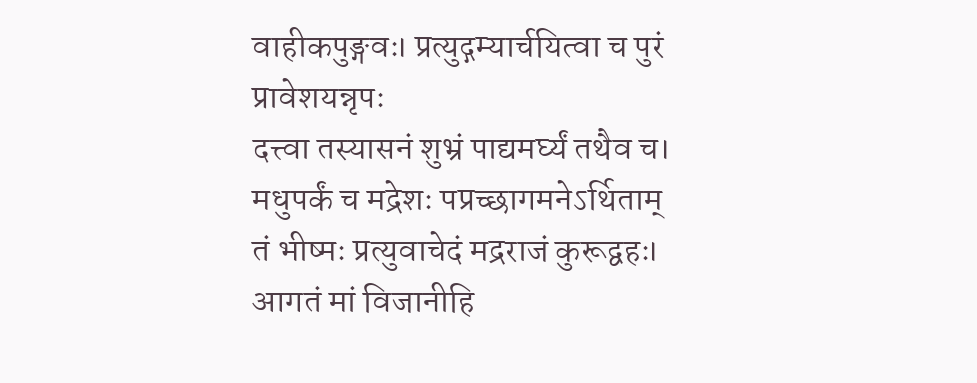वाहीकपुङ्गवः। प्रत्युद्गम्यार्चयित्वा च पुरं प्रावेशयन्नृपः
दत्त्वा तस्यासनं शुभ्रं पाद्यमर्घ्यं तथैव च। मधुपर्कं च मद्रेशः पप्रच्छागमनेऽर्थिताम्
तं भीष्मः प्रत्युवाचेदं मद्रराजं कुरूद्वहः। आगतं मां विजानीहि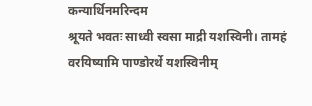कन्यार्थिनमरिन्दम
श्रूयते भवतः साध्वी स्वसा माद्री यशस्विनी। तामहं वरयिष्यामि पाण्डोरर्थे यशस्विनीम्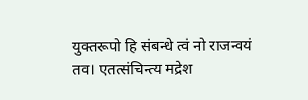युक्तरूपो हि संबन्धे त्वं नो राजन्वयं तव। एतत्संचिन्त्य मद्रेश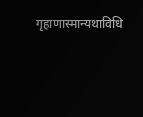गृहाणास्मान्यथाविधि